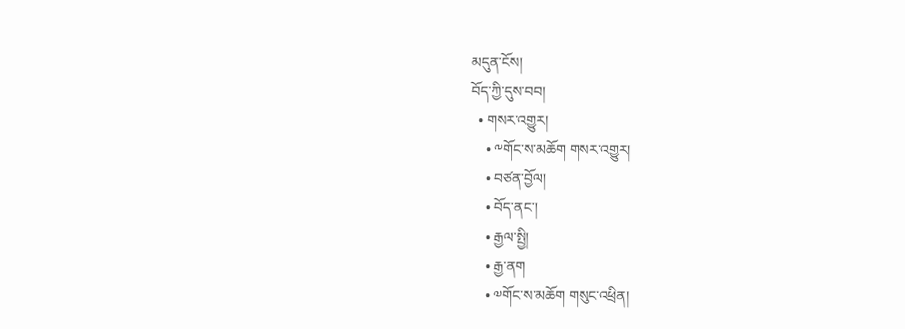མདུན་ངོས།
བོད་ཀྱི་དུས་བབ།
  • གསར་འགྱུར།
    • ༸གོང་ས་མཆོག གསར་འགྱུར།
    • བཙན་བྱོལ།
    • བོད་ནང་།
    • རྒྱལ་སྤྱི།
    • རྒྱ་ནག
    • ༧གོང་ས་མཆོག གསུང་འཕྲིན།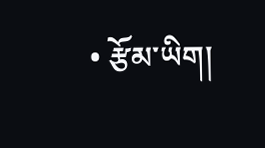• རྩོམ་ཡིག།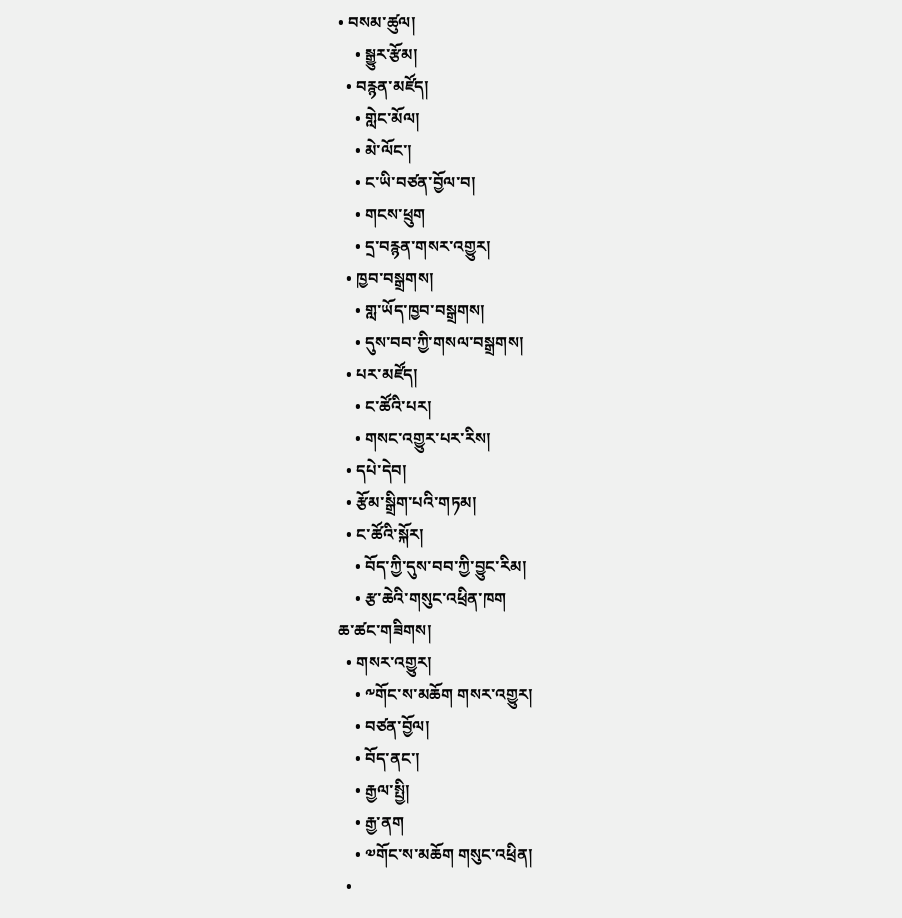• བསམ་ཚུལ།
    • སྒྱུར་རྩོམ།
  • བརྙན་མཛོད།
    • གླེང་མོལ།
    • མེ་ལོང་།
    • ང་ཡི་བཙན་བྱོལ་བ།
    • གངས་ཕྲུག
    • དྲ་བརྙན་གསར་འགྱུར།
  • ཁྱབ་བསྒྲགས།
    • གླ་ཡོད་ཁྱབ་བསྒྲགས།
    • དུས་བབ་ཀྱི་གསལ་བསྒྲགས།
  • པར་མཛོད།
    • ང་ཚོའི་པར།
    • གསང་འགྱུར་པར་རིས།
  • དཔེ་དེབ།
  • རྩོམ་སྒྲིག་པའི་གཏམ།
  • ང་ཚོའི་སྐོར།
    • བོད་ཀྱི་དུས་བབ་ཀྱི་བྱུང་རིམ།
    • རྩ་ཆེའི་གསུང་འཕྲིན་ཁག
ཆ་ཚང་གཟིགས།
  • གསར་འགྱུར།
    • ༸གོང་ས་མཆོག གསར་འགྱུར།
    • བཙན་བྱོལ།
    • བོད་ནང་།
    • རྒྱལ་སྤྱི།
    • རྒྱ་ནག
    • ༧གོང་ས་མཆོག གསུང་འཕྲིན།
  •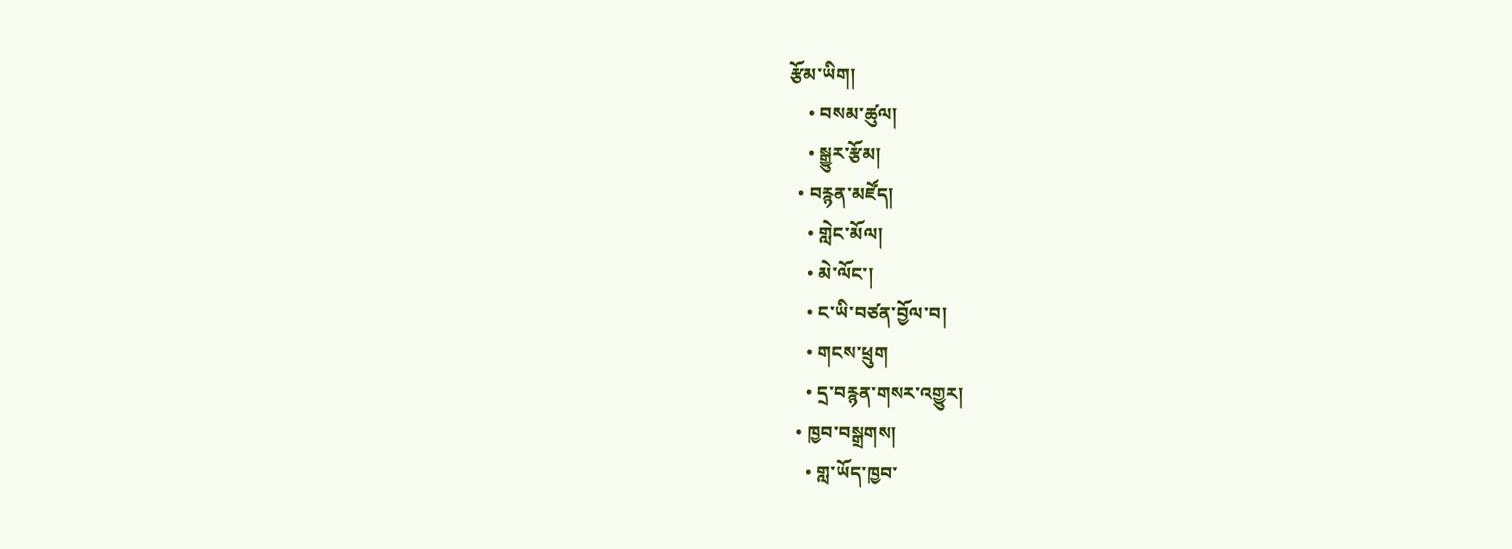རྩོམ་ཡིག།
    • བསམ་ཚུལ།
    • སྒྱུར་རྩོམ།
  • བརྙན་མཛོད།
    • གླེང་མོལ།
    • མེ་ལོང་།
    • ང་ཡི་བཙན་བྱོལ་བ།
    • གངས་ཕྲུག
    • དྲ་བརྙན་གསར་འགྱུར།
  • ཁྱབ་བསྒྲགས།
    • གླ་ཡོད་ཁྱབ་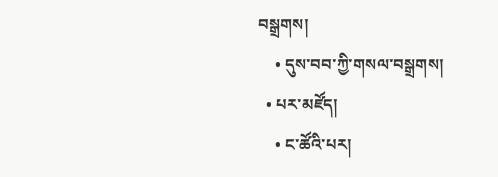བསྒྲགས།
    • དུས་བབ་ཀྱི་གསལ་བསྒྲགས།
  • པར་མཛོད།
    • ང་ཚོའི་པར།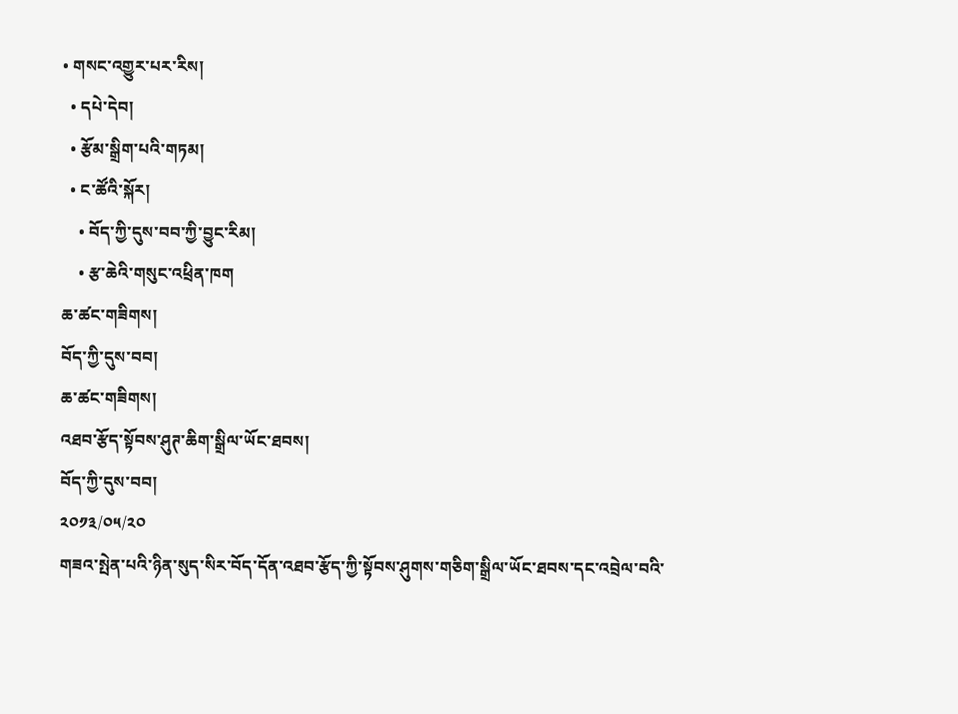• གསང་འགྱུར་པར་རིས།
  • དཔེ་དེབ།
  • རྩོམ་སྒྲིག་པའི་གཏམ།
  • ང་ཚོའི་སྐོར།
    • བོད་ཀྱི་དུས་བབ་ཀྱི་བྱུང་རིམ།
    • རྩ་ཆེའི་གསུང་འཕྲིན་ཁག
ཆ་ཚང་གཟིགས།
བོད་ཀྱི་དུས་བབ།
ཆ་ཚང་གཟིགས།
འཐབ་རྩོད་སྟོབས་ཤུཊ་ཆིག་སྒྲིལ་ཡོང་ཐབས།
བོད་ཀྱི་དུས་བབ།
༢༠༡༣/༠༥/༢༠
གཟའ་སྤེན་པའི་ཉིན་སུད་སིར་བོད་དོན་འཐབ་རྩོད་ཀྱི་སྟོབས་ཤུགས་གཅིག་སྒྲིལ་ཡོང་ཐབས་དང་འབྲེལ་བའི་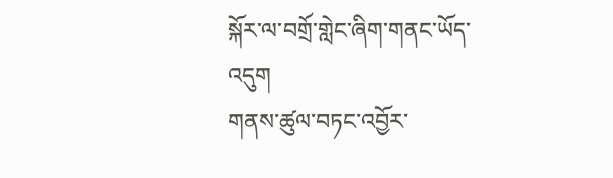སྐོར་ལ་བགྲོ་གླེང་ཞིག་གནང་ཡོད་འདུག
གནས་ཚུལ་བཏང་འབྱོར་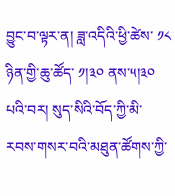བྱུང་བ་ལྟར་ན། ཟླ་འདིའི་ཕྱི་ཚེས་ ༡༨ ཉིན་གྱི་ཆུ་ཚོད་ ༡།༣༠ ནས་༥།༣༠ པའི་བར། སུད་སིའི་བོད་ཀྱི་མི་རབས་གསར་བའི་མཐུན་ཚོགས་ཀྱི་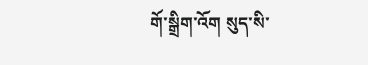གོ་སྒྲིག་འོག སུད་སི་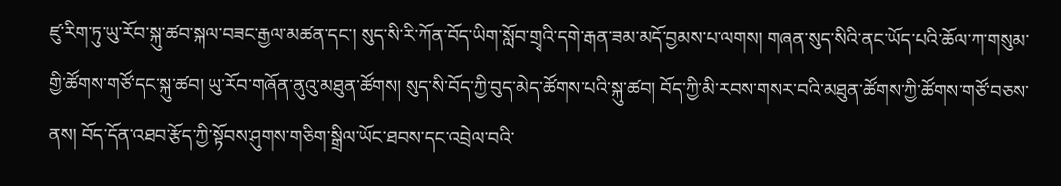ཛུ་རིག་ཏུ་ཡུ་རོབ་སྐུ་ཚབ་སྐལ་བཟང་རྒྱལ་མཚན་དང་། སུད་སི་རི་ཀོན་བོད་ཡིག་སློབ་གྲྭའི་དགེ་རྒན་ཟམ་མདོ་བྱམས་པ་ལགས། གཞན་སུད་སིའི་ནང་ཡོད་པའི་ཆོལ་ཀ་གསུམ་གྱི་ཚོགས་གཙོ་དང་སྐུ་ཚབ། ཡུ་རོབ་གཞོན་ནུའུ་མཐུན་ཚོགས། སུད་སི་བོད་ཀྱི་བུད་མེད་ཚོགས་པའི་སྐུ་ཚབ། བོད་ཀྱི་མི་རབས་གསར་བའི་མཐུན་ཚོགས་ཀྱི་ཚོགས་གཙོ་བཅས་ནས། བོད་དོན་འཐབ་རྩོད་ཀྱི་སྟོབས་ཤུགས་གཅིག་སྒྲིལ་ཡོང་ཐབས་དང་འབྲེལ་བའི་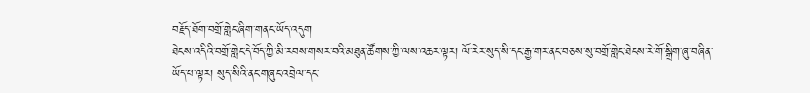བརྗོད་ཐོག་བགྲོ་གླེང་ཞིག་གནང་ཡོད་འདུག
ཐེངས་འདིའི་བགྲོ་གླེང་དེ་བོད་ཀྱི་མི་རབས་གསར་བའི་མཐུན་ཚོགས་ཀྱི་ལས་འཆར་ལྟར། ལོ་རེར་སུད་སི་དང་རྒྱ་གར་ནང་བཅས་སུ་བགྲོ་གླེང་ཐེངས་རེ་གོ་སྒྲིག་ཞུ་བཞིན་ཡོད་པ་ལྟར། སུད་སིའི་ནང་གཞུང་འབྲེལ་དང་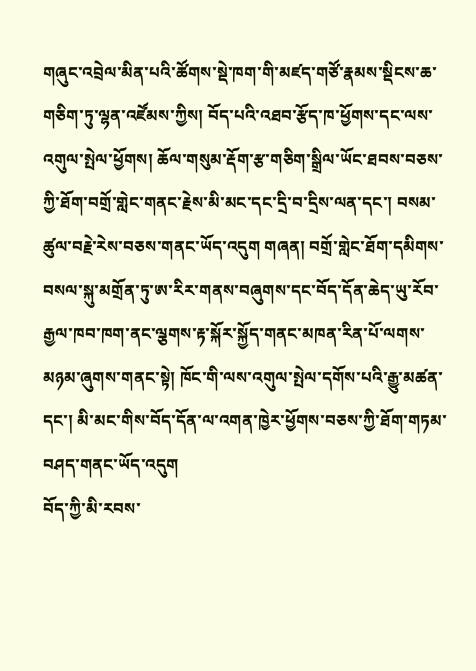གཞུང་འབྲེལ་མིན་པའི་ཚོགས་སྡེ་ཁག་གི་མཛད་གཙོ་རྣམས་སྡིངས་ཆ་གཅིག་ཏུ་ལྷན་འཛོམས་ཀྱིས། བོད་པའི་འཐབ་རྩོད་ཁ་ཕྱོགས་དང་ལས་འགུལ་སྤེལ་ཕྱོགས། ཆོལ་གསུམ་རྡོག་རྩ་གཅིག་སྒྲིལ་ཡོང་ཐབས་བཅས་ཀྱི་ཐོག་བགྲོ་གླེང་གནང་རྗེས་མི་མང་དང་དྲི་བ་དྲིས་ལན་དང་། བསམ་ཚུལ་བརྗེ་རེས་བཅས་གནང་ཡོད་འདུག གཞན། བགྲོ་གླེང་ཐོག་དམིགས་བསལ་སྐུ་མགྲོན་ཏུ་ཨ་རིར་གནས་བཞུགས་དང་བོད་དོན་ཆེད་ཡུ་རོབ་རྒྱལ་ཁབ་ཁག་ནང་ལྕགས་རྟ་སྐོར་སྐྱོད་གནང་མཁན་རིན་པོ་ལགས་མཉམ་ཞུགས་གནང་སྟེ། ཁོང་གི་ལས་འགུལ་སྤེལ་དགོས་པའི་རྒྱུ་མཚན་དང་། མི་མང་གིས་བོད་དོན་ལ་འགན་ཁྱེར་ཕྱོགས་བཅས་ཀྱི་ཐོག་གཏམ་བཤད་གནང་ཡོད་འདུག
བོད་ཀྱི་མི་རབས་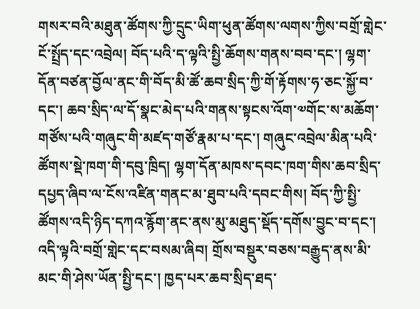གསར་བའི་མཐུན་ཚོགས་ཀྱི་དྲུང་ཡིག་ཕུན་ཚོགས་ལགས་ཀྱིས་བགྲོ་གླེང་ངོ་སྤྲོད་དང་འབྲེལ། བོད་པའི་ད་ལྟའི་སྤྱི་ཆོགས་གནས་བབ་དང་། ལྷག་དོན་བཙན་བྱོལ་ནང་གི་བོད་མི་ཚོ་ཆབ་སྲིད་ཀྱི་གོ་རྟོགས་ཧ་ཅང་སྐྱོ་བ་དང་། ཆབ་སྲིད་ལ་དོ་སྣང་མེད་པའི་གནས་སྟངས་འོག་༧གོང་ས་མཆོག་གཙོས་པའི་གཞུང་གི་མཛད་གཙོ་རྣམ་པ་དང་། གཞུང་འབྲེལ་མིན་པའི་ཚོགས་སྡེ་ཁག་གི་དབུ་ཁྲིད། ལྷག་དོན་མཁས་དབང་ཁག་གིས་ཆབ་སྲིད་དཔྱད་ཞིབ་ལ་ངོས་འཛིན་གནང་མ་ཐུབ་པའི་དབང་གིས། བོད་ཀྱི་སྤྱི་ཚོགས་འདི་ཉིད་དཀའ་རྙོག་ནང་ནས་མུ་མཐུད་སྡོད་དགོས་བྱུང་བ་དང་། འདི་ལྟའི་བགྲོ་གླེང་དང་བསམ་ཞིབ། གྲོས་བསྡུར་བཅས་བརྒྱུད་ནས་མི་མང་གི་ཤེས་ཡོན་སྤྱི་དང་། ཁྱད་པར་ཆབ་སྲིད་ཐད་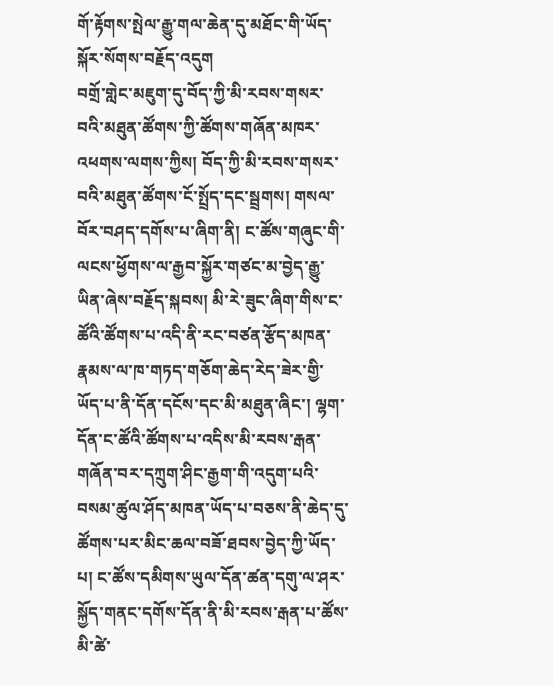གོ་རྟོགས་སྤེལ་རྒྱུ་གལ་ཆེན་དུ་མཐོང་གི་ཡོད་སྐོར་སོགས་བརྗོད་འདུག
བགྲོ་གླེང་མཇུག་དུ་བོད་ཀྱི་མི་རབས་གསར་བའི་མཐུན་ཚོགས་ཀྱི་ཚོགས་གཞོན་མཁར་འཕགས་ལགས་ཀྱིས། བོད་ཀྱི་མི་རབས་གསར་བའི་མཐུན་ཚོགས་ངོ་སྤྲོད་དང་སྦྲགས། གསལ་བོར་བཤད་དགོས་པ་ཞིག་ནི། ང་ཚོས་གཞུང་གི་ལངས་ཕྱོགས་ལ་རྒྱབ་སྐྱོར་གཙང་མ་བྱེད་རྒྱུ་ཡིན་ཞེས་བརྗོད་སྐབས། མི་རེ་ཟུང་ཞིག་གིས་ང་ཚོའི་ཚོགས་པ་འདི་ནི་རང་བཙན་རྩོད་མཁན་རྣམས་ལ་ཁ་གཏད་གཅོག་ཆེད་རེད་ཟེར་གྱི་ཡོད་པ་ནི་དོན་དངོས་དང་མི་མཐུན་ཞིང་། ལྷག་དོན་ང་ཚོའི་ཚོགས་པ་འདིས་མི་རབས་རྒན་གཞོན་བར་དཀྲུག་ཤིང་རྒྱག་གི་འདུག་པའི་བསམ་ཚུལ་ཤོད་མཁན་ཡོད་པ་བཅས་ནི་ཆེད་དུ་ཚོགས་པར་མིང་ཆལ་བཟོ་ཐབས་བྱེད་ཀྱི་ཡོད་པ། ང་ཚོས་དམིགས་ཡུལ་དོན་ཚན་དགུ་ལ་ཤར་སྐྱོད་གནང་དགོས་དོན་ནི་མི་རབས་རྒན་པ་ཚོས་མི་ཚེ་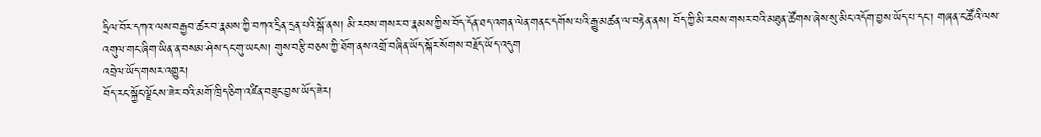ཧྲིལ་བོར་དཀའ་ལས་བརྒྱབ་ཚར་བ་རྣམས་ཀྱི་བཀའ་དྲིན་དྲན་པའི་སྒོ་ནས། མི་རབས་གསར་བ་རྣམས་ཀྱིས་བོད་དོན་ཐད་འགན་ལེན་གནང་དགོས་པའི་རྒྱུ་མཚན་ལ་བརྟེན་ནས། བོད་ཀྱི་མི་རབས་གསར་བའི་མཐུན་ཚོགས་ཞེས་སུ་མིང་འདོག་བྱས་ཡོད་པ་དང་། གཞན་ང་ཚོའི་ལས་འགུལ་གང་ཞིག་ཡིན་ན་བསམ་ཤེས་དང་གུ་ཡངས། གུས་བརྩི་བཅས་ཀྱི་ཐོག་ནས་འགྲོ་བཞིན་ཡོད་སྐོར་སོགས་བརྗོད་ཡོད་འདུག
འབྲེལ་ཡོད་གསར་འགྱུར།
བོད་རང་སྐྱོང་ལྗོངས་ཟེར་བའི་མགོ་ཁྲིད་ཅིག་འཛིན་བཟུང་བྱས་ཡོད་ཟེར།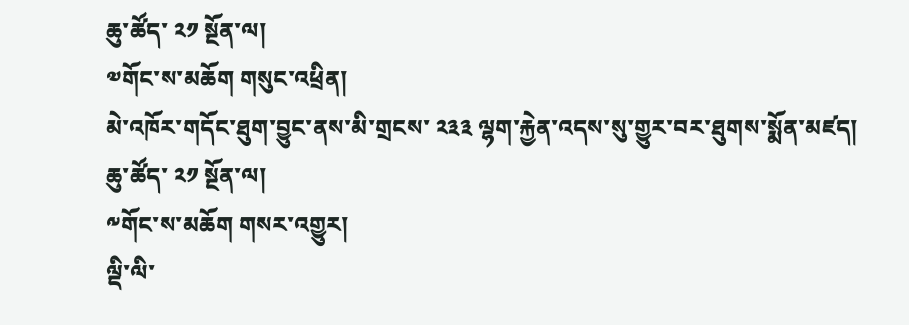ཆུ་ཚོད་ ༢༡ སྔོན་ལ།
༧གོང་ས་མཆོག གསུང་འཕྲིན།
མེ་འཁོར་གདོང་ཐུག་བྱུང་ནས་མི་གྲངས་ ༢༣༣ ལྷག་རྐྱེན་འདས་སུ་གྱུར་བར་ཐུགས་སྨོན་མཛད།
ཆུ་ཚོད་ ༢༡ སྔོན་ལ།
༸གོང་ས་མཆོག གསར་འགྱུར།
ལྡི་ལི་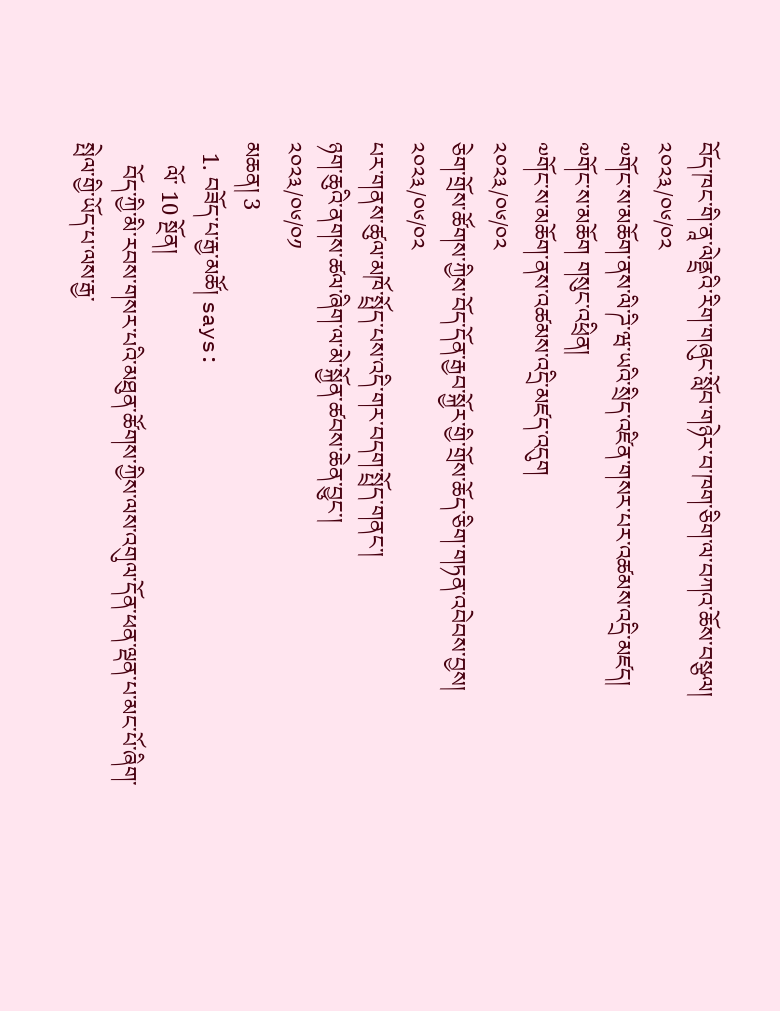བོད་ཁང་གི་ནཱ་ལེནྡྲའི་རིག་གཞུང་སློབ་གཉེར་བ་ཁག་ཅིག་ལ་བཀའ་ཆོས་བསྩལ།
༢༠༢༣/༠༦/༠༢
༧གོང་ས་མཆོག་ནས་ལི་ཌི་ཝ་ཡའི་སྲིད་འཛིན་གསར་པར་འཚམས་འདྲི་མཛད།
༧གོང་ས་མཆོག གསུང་འཕྲིན།
༧གོང་ས་མཆོག་ནས་འཚམས་འདྲི་མཛད་འདུག
༢༠༢༣/༠༦/༠༢
ཅེག་གྲོས་ཚོགས་ཀྱིས་བོད་དོན་རྒྱབ་སྐྱོར་གྱི་གྲོས་ཆོད་ཅིག་གཏན་འབེབས་བྱས།
༢༠༢༣/༠༦/༠༢
པར་གནས་ཚུལ་མཁོ་སྤྲོད་པས་འདི་གར་བདག་སྤྲོད་གནང་།
ཉག་ཆུའི་ནགས་ཚལ་ཞིག་ལ་མེ་སྐྱོན་ཚབས་ཆེན་བྱུང་།
༢༠༢༣/༠༦/༠༡
མཆན། 3
  1. བཟོད་པ་རྒྱ་མཚོ། says:
    ལོ་ 10 སྔོན།
    བོད་ཀྱི་མི་རབས་གསར་པའི་མཐུན་ཚོགས་ཀྱིས་ལས་འགུལ་དོན་ཕན་ལྡན་པ་མང་པོ་ཞིག་སྤེལ་གྱི་ཡོད་པ་ལས་རྒྱ་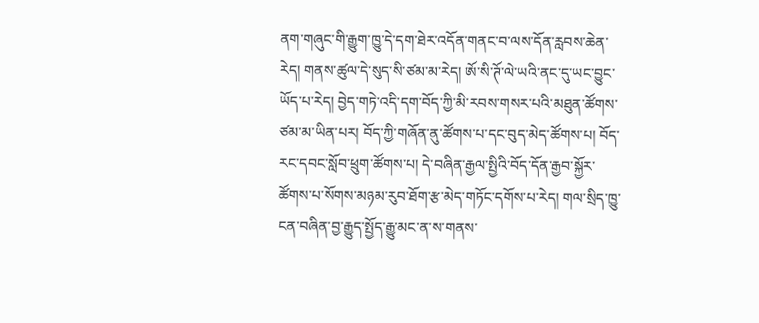ནག་གཞུང་གི་རྒྱུག་ཁྱུ་དེ་དག་ཐེར་འདོན་གནང་བ་ལས་དོན་རླབས་ཆེན་རེད། གནས་ཚུལ་དེ་སུད་སི་ཙམ་མ་རེད། ཨོ་སི་ཊོ་ལེ་ཡའི་ནང་དུ་ཡང་བྱུང་ཡོད་པ་རེད། བྱེད་གཏེ་འདི་དག་བོད་ཀྱི་མི་རབས་གསར་པའི་མཐུན་ཚོགས་ཙམ་མ་ཡིན་པར། བོད་ཀྱི་གཞོན་ནུ་ཚོགས་པ་དང་བུད་མེད་ཚོགས་པ། བོད་རང་དབང་སློབ་ཕྲུག་ཚོགས་པ། དེ་བཞིན་རྒྱལ་སྤྱིའི་བོད་དོན་རྒྱབ་སྐྱོར་ཚོགས་པ་སོགས་མཉམ་རུབ་ཐོག་རྩ་མེད་གཏོང་དགོས་པ་རེད། གལ་སྲིད་ཁྱུ་ངན་བཞིན་བྱ་རྒྱུད་སྤྱོད་རྒྱུ་མང་ན་ས་གནས་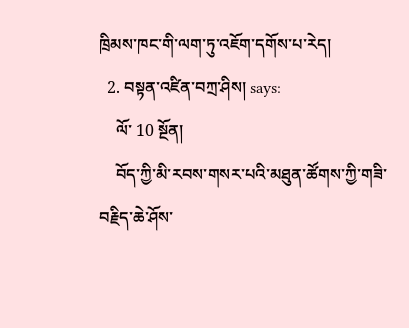ཁྲིམས་ཁང་གི་ལག་ཏུ་འཇོག་དགོས་པ་རེད།
  2. བསྟན་འཛིན་བཀྲ་ཤིས། says:
    ལོ་ 10 སྔོན།
    བོད་ཀྱི་མི་རབས་གསར་པའི་མཐུན་ཚོགས་ཀྱི་གཟི་བརྗིད་ཆེ་ཤོས་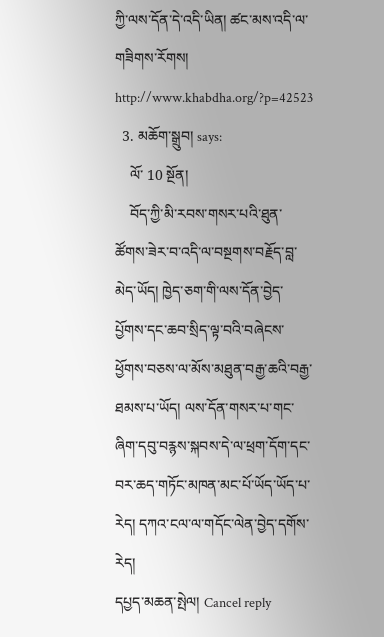ཀྱི་ལས་དོན་དེ་འདི་ཡིན། ཚང་མས་འདི་ལ་གཟིགས་རོགས། http://www.khabdha.org/?p=42523
  3. མཆོག་སྒྲུབ། says:
    ལོ་ 10 སྔོན།
    བོད་ཀྱི་མི་རབས་གསར་པའི་ཐུན་ཚོགས་ཟེར་བ་འདི་ལ་བསྔགས་བརྗོད་བླ་མེད་ཡོད། ཁྱེད་ཅག་གི་ལས་དོན་བྱེད་པྱོགས་དང་ཆབ་སྲིད་ལྟ་བའི་བཞེངས་ཕྱོགས་བཅས་ལ་མོས་མཐུན་བརྒྱ་ཆའི་བརྒྱ་ཐམས་པ་ཡོད། ལས་དོན་གསར་པ་གང་ཞིག་དབུ་བརྙས་སྐབས་དེ་ལ་ཕྲག་དོག་དང་བར་ཆད་གཏོང་མཁན་མང་པོ་ཡོད་ཡོད་པ་རེད། དཀའ་ངལ་ལ་གདོང་ལེན་བྱེད་དགོས་རེད།
དཔྱད་མཆན་སྤེལ། Cancel reply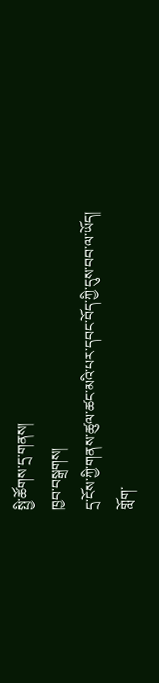སྤྱི་ཚོགས་དྲ་གནས།
ཁྱབ་བསྒྲགས།
དྲ་ངོས་ཀྱི་གནས་ཚུལ་ཚང་མའི་པར་དབང་བོད་ཀྱི་དུས་བབ་ལ་ཡོད།
གློག་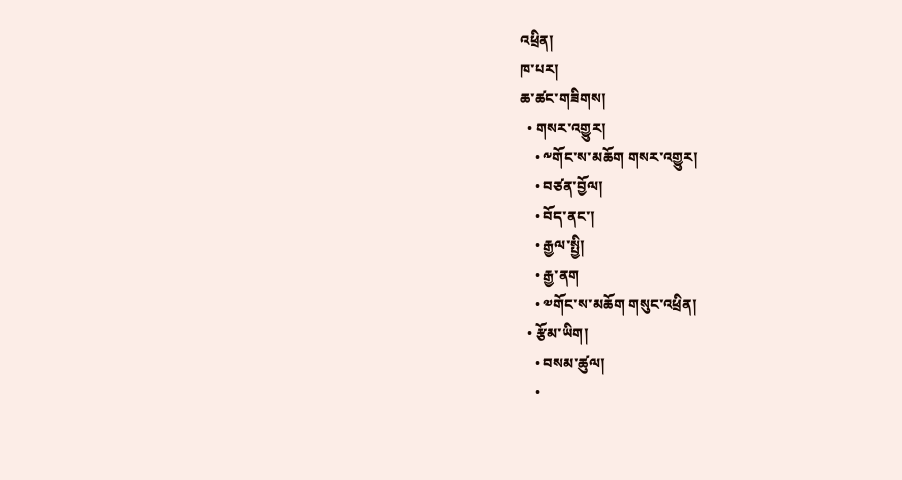འཕྲིན།
ཁ་པར།
ཆ་ཚང་གཟིགས།
  • གསར་འགྱུར།
    • ༸གོང་ས་མཆོག གསར་འགྱུར།
    • བཙན་བྱོལ།
    • བོད་ནང་།
    • རྒྱལ་སྤྱི།
    • རྒྱ་ནག
    • ༧གོང་ས་མཆོག གསུང་འཕྲིན།
  • རྩོམ་ཡིག།
    • བསམ་ཚུལ།
    •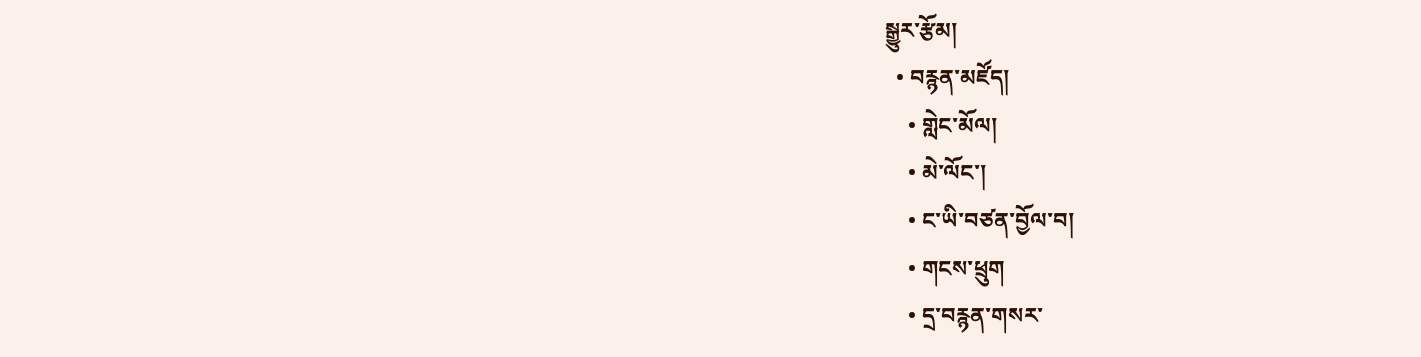སྒྱུར་རྩོམ།
  • བརྙན་མཛོད།
    • གླེང་མོལ།
    • མེ་ལོང་།
    • ང་ཡི་བཙན་བྱོལ་བ།
    • གངས་ཕྲུག
    • དྲ་བརྙན་གསར་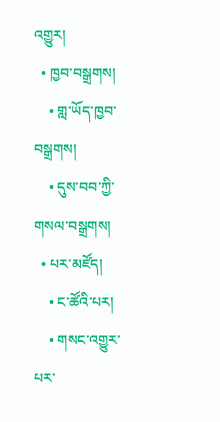འགྱུར།
  • ཁྱབ་བསྒྲགས།
    • གླ་ཡོད་ཁྱབ་བསྒྲགས།
    • དུས་བབ་ཀྱི་གསལ་བསྒྲགས།
  • པར་མཛོད།
    • ང་ཚོའི་པར།
    • གསང་འགྱུར་པར་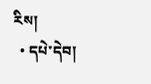རིས།
  • དཔེ་དེབ།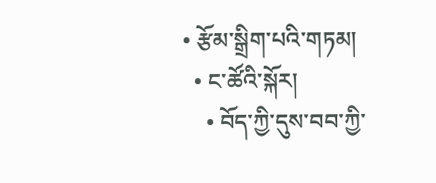• རྩོམ་སྒྲིག་པའི་གཏམ།
  • ང་ཚོའི་སྐོར།
    • བོད་ཀྱི་དུས་བབ་ཀྱི་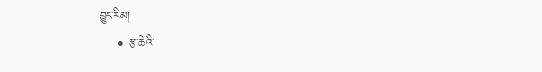བྱུང་རིམ།
    • རྩ་ཆེའི་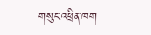གསུང་འཕྲིན་ཁག